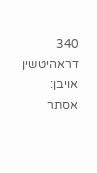340 דראהיטשין אויבן: אסתר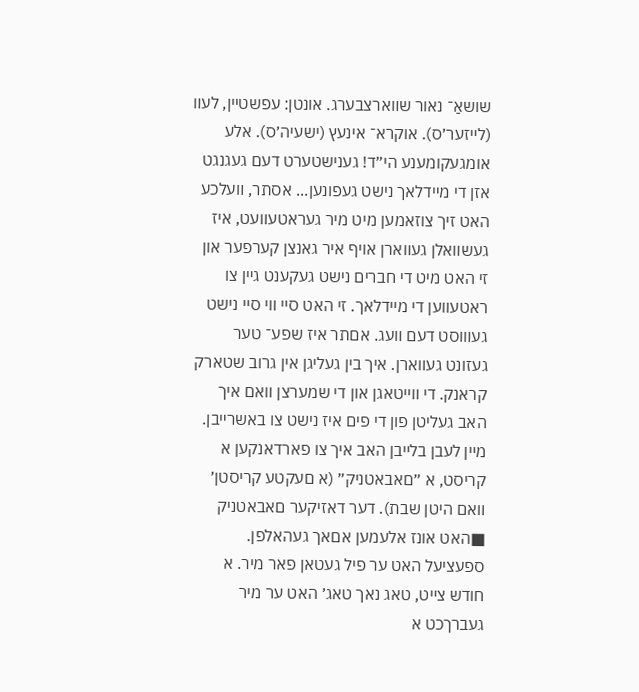שושאַ־ נאור שװארצבערג. אונטן: עפשטײן, לעװ (לײזער׳ס). אוקרא־ אינעץ (ישעיה׳ס). אלע אומגעקומענע הי״ד! גענישטערט דעם געגנגט אזן די מײדלאך נישט געפונען... אסתר, װעלכע האט זיך צוזאמען מיט מיר געראטעװעט, איז געשװאלן געװארן אויף איר גאנצן קערפער און זי האט מיט די חברים נישט געקענט גײן צו ראטעװען די מײדלאך. זי האט סײ װי סײ נישט געװוסט דעם װעג. אםתר איז שפע־ טער געזונט געװארן. איך בין געליגן אין גרוב שטארק קראנק. די װײטאגן און די שמערצן װאם איך האב געליטן פון די פים איז נישט צו באשרײבן. מײן לעבן בלײבן האב איך צו פארדאנקען א קריסט, א ״םאבאטניק״ (א םעקטע קריסטן׳ װאם היטן שבת). דער דאזיקער םאבאטניק ■האט אונז אלעמען אםאך געהאלפן. ספעציעל האט ער פיל געטאן פאר מיר. א חודש צײט, טאג נאך טאג׳ האט ער מיר געברךכט א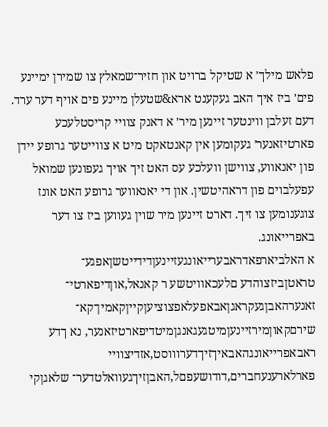פלאש מילך׳ א שטיקל ברויט און חזיר־שמאלץ צו שמירן ימײנע פים׳ ביז איך האב געקענט ארא&שטעלן מײנע פים אויף דער ערד. דעם זעלבן װינטער זײנען מיר׳ א דאנק צװײ קריסטלעכע פארטיזאנער׳ געקומען אין קאנטאקט מיט א צװײטער גרופע ײדן פון יאנאװע, צװישן װעלכע עס האט זיך אויך געפונען שמואל עפעלבוים פון דראהיטשין. און די יאנאװער גרופע האט אונז צוגענומען צו זיך. דארט זײנען מיר שוין געװען ביז צו דער באפרײאונג.
א האלביארפאדראבערײאונגעזײנעןדידײטשןאפגע־ טראטןביזצוהדע םלעכאװיטשע ר קאנאל,אוןדיפארטי־ זאנערהאבןגעקראגןאבאפעלאפצוציעןקײןקאמין־קא־ שירםקאוןמירזײנעןמיטגעגאנגןמיטדיפארטיזאנער, נא ךדע ראבאפרײאונגהאבאיךזיךדערוװסט,אזדיצװײ פארלארענעחברים,דודושעפםל,האבןזיךגעװאלטדער־ שלאגןקי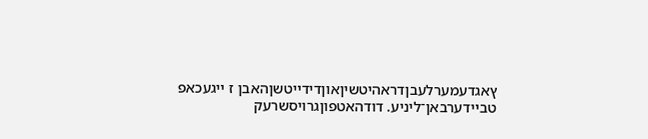ץאגדעמערלעבןדראהיטשיןאוןדידײטשןהאבן ז ײגעכאפ טבײדערבאן־ליניע. דודהאטפוןגרויסשרעק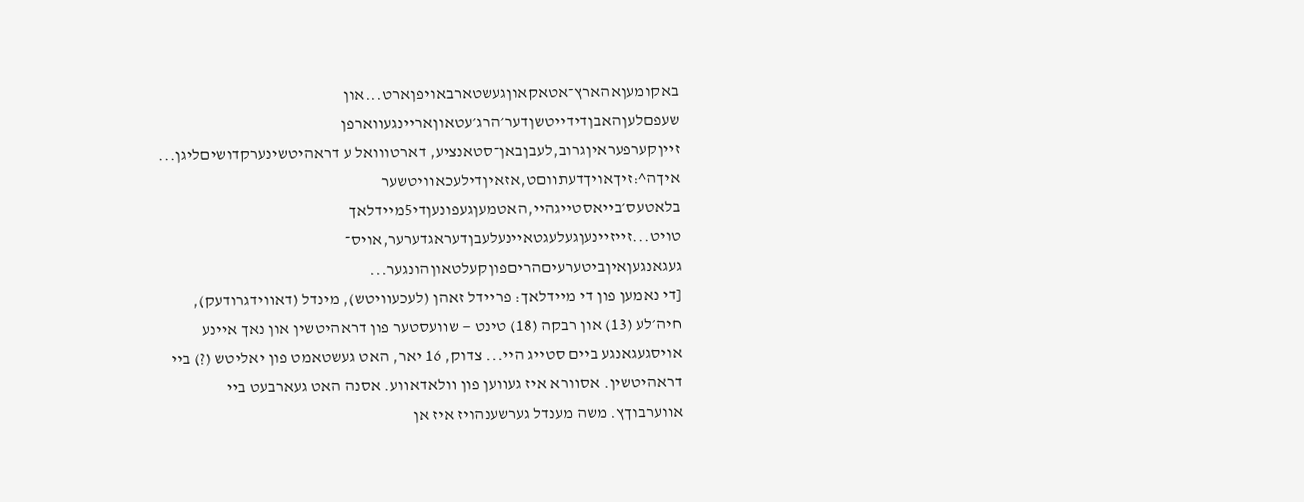באקומעןאהארץ־אטאקאוןגעשטארבאויפןארט...און שעפםלעןהאבןדידײטשןדער׳הרג׳עטאוןארײנגעװארפן זײןקערפעראיןגרוב,לעבןבאן־סטאנציע, דארטווואל ע דראהיטשינערקדושיםליגן... איךה^:זיךאויךדעתװםט,אזאיןדילעכאװיטשער בלאטעס׳בײאסטײגהײ,האטמעןגעפונעןדי5מײדלאך טויט...זײזײנעןגעלעגטאײנעלעבןדעראגדערער,אויס־ געגאנגעןאיןביטערעיםהריםפוןקעלטאוןהונגער...
[די נאמען פון די מײדלאך: פרײדל זאהן (לעכעװיטש), מינדל (דאװידגרודעק), חיה׳לע (13) און רבקה (18) טינט — שװעסטער פון דראהיטשין און נאך אײנע אויסגעגאנגע בײם סטײג הײ... צדוק, 16 יאר, האט געשטאמט פון יאליטש (?) בײ דראהיטשין. אסװרא איז געװען פון װלאדאװע. אסנה האט געארבעט בײ אװערבוךץ. משה מענדל גערשענהויז איז אן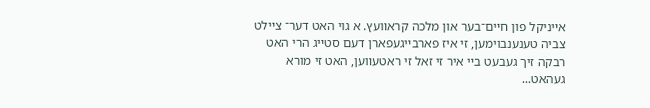אײניקל פון חײם־בער און מלכה קראװעץ. א גוי האט דער־ צײלט צביה טענענבוימען, זי איז פארבײגעפארן דעם סטײג הרי האט רבקה זיך געבעט בײ איר זי זאל זי ראטעװען, האט זי מורא געהאט...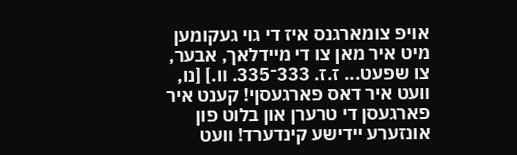אויפ צומארגנס איז די גוי געקומען מיט איר מאן צו די מײדלאך, אבער, צו שפעט... ז.ז. 333־335. װ.] [נו, װעט איר דאס פארגעסןי! קענט איר פארגעסן די טרערן און בלוט פון אונזערע ײדישע קינדערד! װעט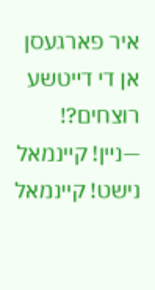איר פארגעסן אן די דײטשע רוצחים?! —נײן! קײנמאל נישט! קײנמאל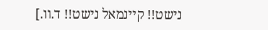נישט!! קײנמאל נישט!! ד.װ.]